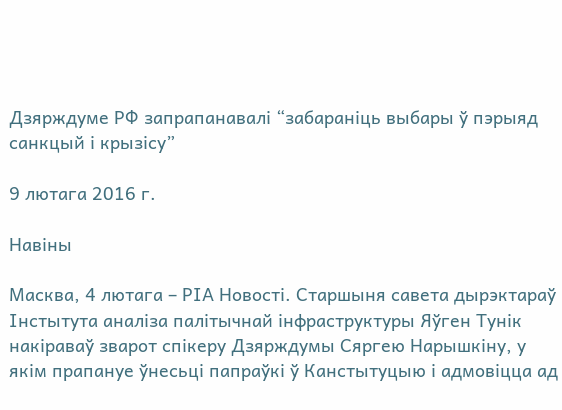Дзярждуме РФ запрапанавалі “забараніць выбары ў пэрыяд санкцый і крызісу”

9 лютага 2016 г.

Навіны

Масква, 4 лютага – РІА Новості. Старшыня савета дырэктараў Інстытута аналіза палітычнай інфраструктуры Яўген Тунік накіраваў зварот спікеру Дзярждумы Сяргею Нарышкіну, у якім прапануе ўнесьці папраўкі ў Канстытуцыю і адмовіцца ад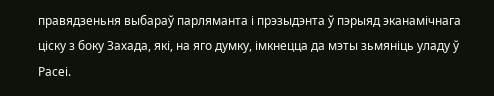правядзеньня выбараў парляманта і прэзыдэнта ў пэрыяд эканамічнага ціску з боку Захада, які, на яго думку, імкнецца да мэты зьмяніць уладу ў Расеі.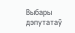Выбары дэпутатаў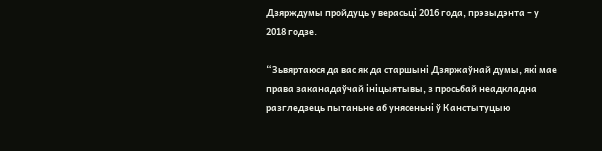Дзярждумы пройдуць у верасьці 2016 года, прэзыдэнта – у 2018 годзе.

“Зьвяртаюся да вас як да старшыні Дзяржаўнай думы, які мае права заканадаўчай ініцыятывы, з просьбай неадкладна разгледзець пытаньне аб унясеньні ў Канстытуцыю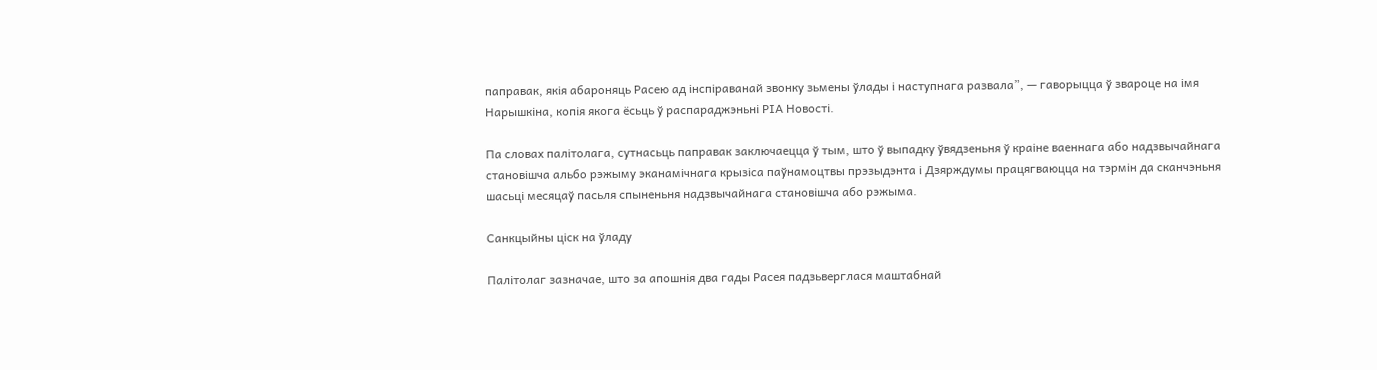паправак, якія абароняць Расею ад інспіраванай звонку зьмены ўлады і наступнага развала”, — гаворыцца ў звароце на імя Нарышкіна, копія якога ёсьць ў распараджэньні РІА Новості.

Па словах палітолага, сутнасьць паправак заключаецца ў тым, што ў выпадку ўвядзеньня ў краіне ваеннага або надзвычайнага становішча альбо рэжыму эканамічнага крызіса паўнамоцтвы прэзыдэнта і Дзярждумы працягваюцца на тэрмін да сканчэньня шасьці месяцаў пасьля спыненьня надзвычайнага становішча або рэжыма.

Санкцыйны ціск на ўладу

Палітолаг зазначае, што за апошнія два гады Расея падзьверглася маштабнай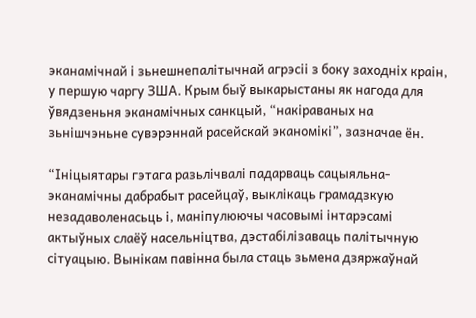эканамічнай і зьнешнепалітычнай агрэсіі з боку заходніх краін, у першую чаргу ЗША. Крым быў выкарыстаны як нагода для ўвядзеньня эканамічных санкцый, “накіраваных на зьнішчэньне сувэрэннай расейскай эканомікі”, зазначае ён.

“Ініцыятары гэтага разьлічвалі падарваць сацыяльна-эканамічны дабрабыт расейцаў, выклікаць грамадзкую незадаволенасьць і, маніпулюючы часовымі інтарэсамі актыўных слаёў насельніцтва, дэстабілізаваць палітычную сітуацыю. Вынікам павінна была стаць зьмена дзяржаўнай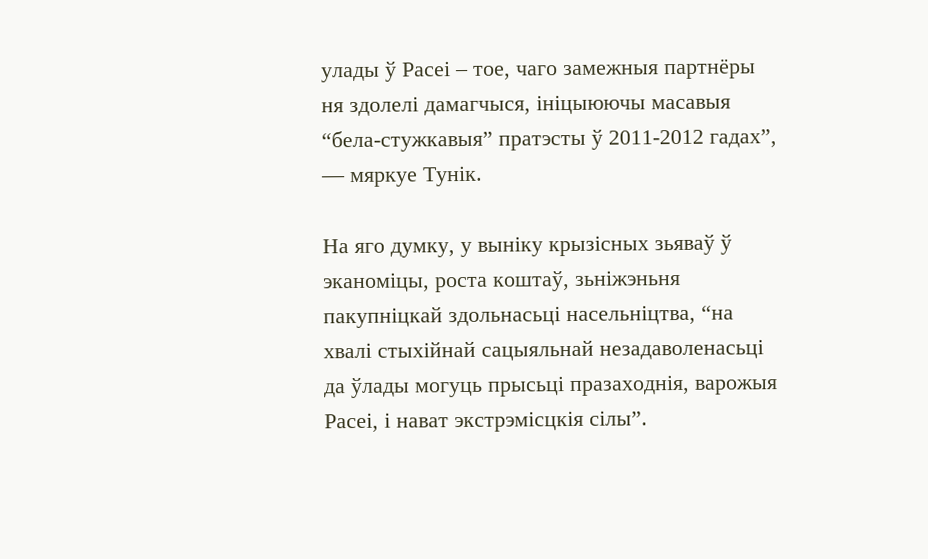улады ў Расеі – тое, чаго замежныя партнёры ня здолелі дамагчыся, ініцыюючы масавыя “бела-стужкавыя” пратэсты ў 2011-2012 гадах”, — мяркуе Тунік.

На яго думку, у выніку крызісных зьяваў ў эканоміцы, роста коштаў, зьніжэньня пакупніцкай здольнасьці насельніцтва, “на хвалі стыхійнай сацыяльнай незадаволенасьці да ўлады могуць прысьці празаходнія, варожыя Расеі, і нават экстрэмісцкія сілы”.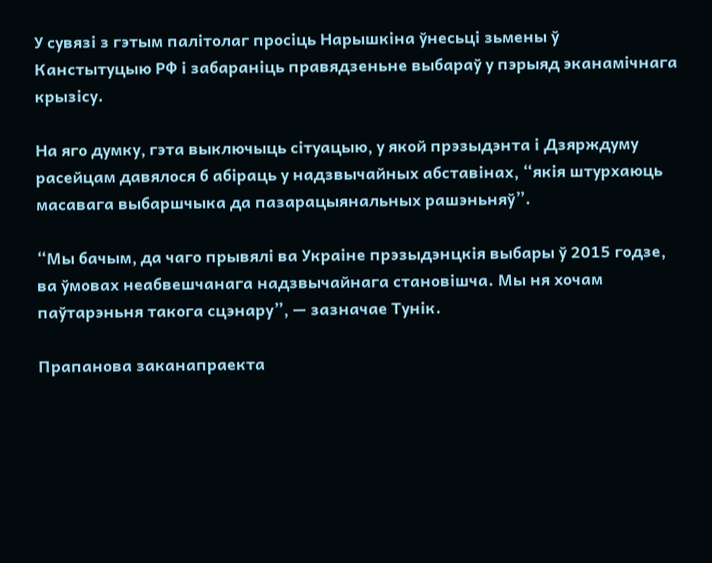У сувязі з гэтым палітолаг просіць Нарышкіна ўнесьці зьмены ў Канстытуцыю РФ і забараніць правядзеньне выбараў у пэрыяд эканамічнага крызісу.

На яго думку, гэта выключыць сітуацыю, у якой прэзыдэнта і Дзярждуму расейцам давялося б абіраць у надзвычайных абставінах, “якія штурхаюць масавага выбаршчыка да пазарацыянальных рашэньняў”.

“Мы бачым, да чаго прывялі ва Украіне прэзыдэнцкія выбары ў 2015 годзе, ва ўмовах неабвешчанага надзвычайнага становішча. Мы ня хочам паўтарэньня такога сцэнару”, — зазначае Тунік.

Прапанова заканапраекта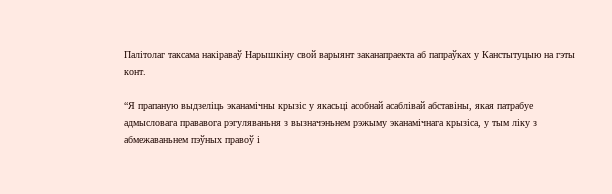Палітолаг таксама накіраваў Нарышкіну свой варыянт заканапраекта аб папраўках у Канстытуцыю на гэты конт.

“Я прапаную выдзеліць эканамічны крызіс у якасьці асобнай асаблівай абставіны, якая патрабуе адмысловага прававога рэгуляваньня з вызначэньнем рэжыму эканамічнага крызіса, у тым ліку з абмежаваньнем пэўных правоў і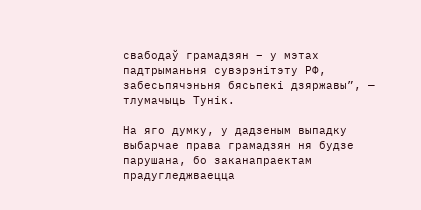свабодаў грамадзян – у мэтах падтрыманьня сувэрэнітэту РФ, забесьпячэньня бясьпекі дзяржавы”, — тлумачыць Тунік.

На яго думку, у дадзеным выпадку выбарчае права грамадзян ня будзе парушана, бо заканапраектам прадугледжваецца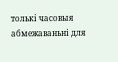толькі часовыя абмежаваньні для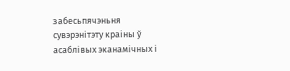забесьпячэньня сувэрэнітэту краіны ў асаблівых эканамічных і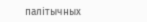палітычных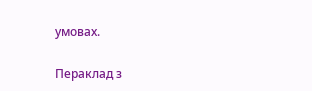умовах.

Пераклад з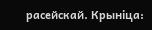расейскай. Крыніца: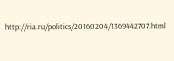http://ria.ru/politics/20160204/1369442707.html